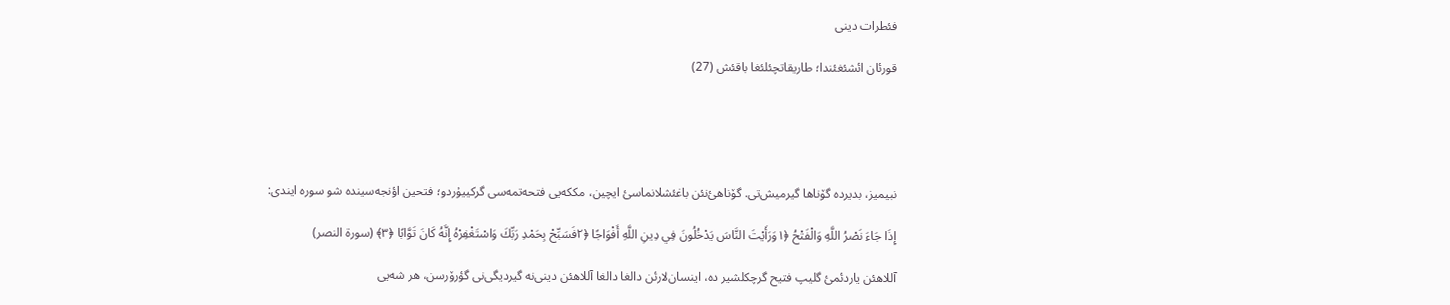فئطرات دینی

قورئان ائشئغئندا؛ طاریقاتچئلئغا باقئش (27)





نبیمیز، بدیردە گۆناها گیرمیش‌تی. گۆناهئ‌نئن باغئشلانماسئ ایچین، مککەیی فتحەتمەسی گرکییۇردو؛ فتحین اؤنجەسیندە شو سورە ایندی:

إِذَا جَاءَ نَصْرُ اللَّهِ وَالْفَتْحُ ﴿۱وَرَأَيْتَ النَّاسَ يَدْخُلُونَ فِي دِينِ اللَّهِ أَفْوَاجًا ﴿۲فَسَبِّحْ بِحَمْدِ رَبِّكَ وَاسْتَغْفِرْهُ إِنَّهُ كَانَ تَوَّابًا ﴿۳﴾ (سورة النصر)

آللاهئن یاردئمئ گلیپ فتیح گرچکلشیر دە، اینسان‌لارئن دالغا دالغا آللاهئن دینی‌نە گیردیگی‌نی گؤرۆرسن، هر شەیی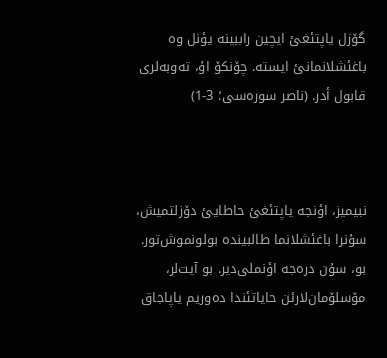گۆزل یاپتئغئ ایچین راببینە یؤنل وە باغئشلانمانئ ایستە. چۆنکۆ اۇ، تەوبەلری قابول أدر. (ناصر سورەسی؛ 3-1)



نبیمیز، اؤنجە یاپتئغئ حاطایئ دۆزلتمیش، سۇنرا باغئشلانما طالبیندە بولونموش‌تور. بو، سۇن درەجە اؤنملی‌دیر. بو آیت‌لر، مۆسلۆمان‌لارئن حایاتئندا دەوریم یاپاجاق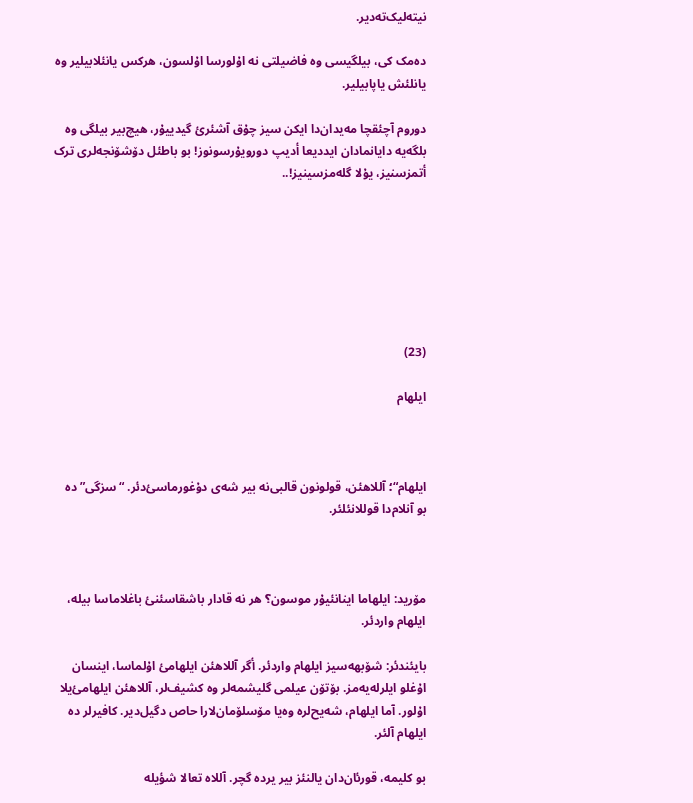نیتەلیک‌تەدیر.

دەمک کی، بیلگیسی وە فاضیلتی نە اۇلورسا اۇلسون، هرکس یانئلابیلیر وە یانلئش یاپابیلیر.

دوروم آچئقچا مەیدان‌دا ایکن سیز چۇق آشئرئ گیدییۇر، هیچ‌بیر بیلگی وە بلگەیە دایانمادان ایددیعا أدیپ دورویۇرسونوز! بو باطئل دۆشۆنجەلری ترک أتمزسنیز، یۇلا گلەمزسینیز!..







(23)

ایلهام



ایلهام“؛ آللاهئن، قولونون قالبی‌نە بیر شەی دۇغورماسئ‌دئر. “سزگی” دە بو آنلام‌دا قوللانئلئر.



مۆرید: ایلهاما اینانئیۇر موسون؟ هر نە قادار باشقاسئنئ باغلاماسا بیلە، ایلهام واردئر.

بایئندئر: شۆبهەسیز ایلهام واردئر. أگر آللاهئن ایلهامئ اۇلماسا، اینسان اۇغلو ایلرلەیەمز. بۆتۆن عیلمی گلیشمەلر وە کشیف‌لر، آللاهئن ایلهامئ‌یلا اۇلور. آما ایلهام، شەیح‌لرە وەیا مۆسلۆمان‌لارا حاص دگیل‌دیر. کافیرلر دە ایلهام آلئر.

بو کلیمە، قورئان‌دان یالنئز بیر یردە گچر. آللاە تعالا شؤیلە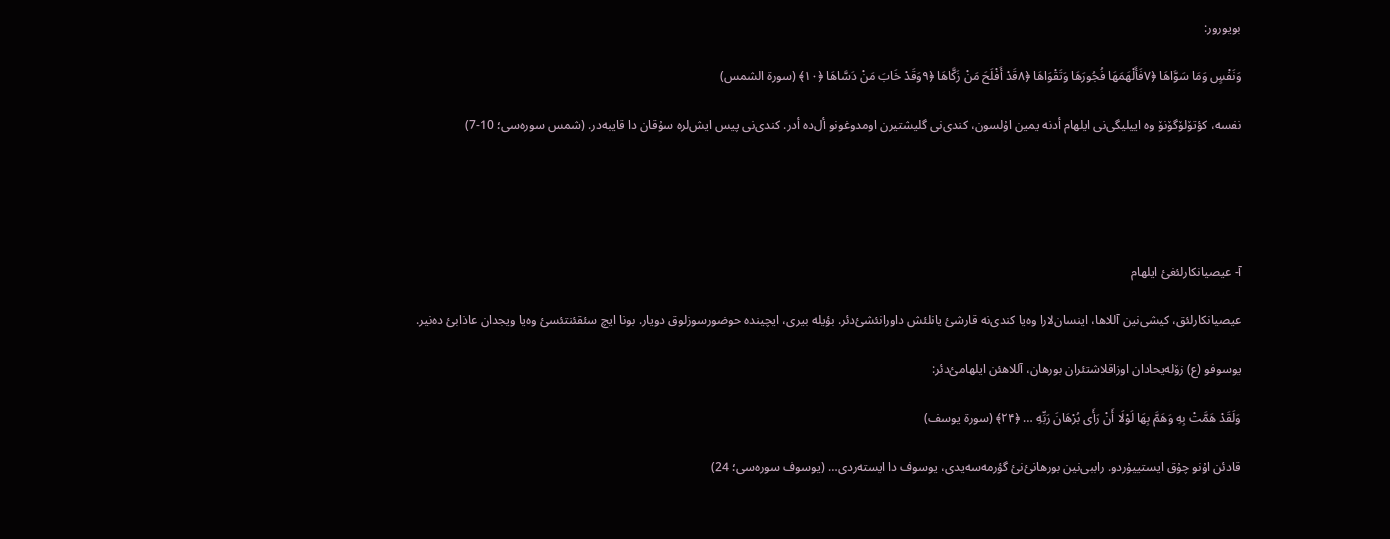بویورور:

وَنَفْسٍ وَمَا سَوَّاهَا ﴿۷فَأَلْهَمَهَا فُجُورَهَا وَتَقْوَاهَا ﴿۸قَدْ أَفْلَحَ مَنْ زَكَّاهَا ﴿۹وَقَدْ خَابَ مَنْ دَسَّاهَا ﴿۱۰﴾ (سورة الشمس)

نفسە، کؤتۆلۆگۆنۆ وە اییلیگی‌نی ایلهام أدنە یمین اۇلسون، کندی‌نی گلیشتیرن اومدوغونو أل‌دە أدر. کندی‌نی پیس ایش‌لرە سۇقان دا قایبەدر. (شمس سورەسی؛ 10-7)





آ- عیصیانکارلئغئ ایلهام

عیصیانکارلئق، کیشی‌نین آللاها، اینسان‌لارا وەیا کندی‌نە قارشئ یانلئش داورانئشئ‌دئر. بؤیلە بیری، ایچیندە حوضورسوزلوق دویار. بونا ایچ سئقئنتئسئ وەیا ویجدان عاذابئ دەنیر.

یوسوفو (ع) زۆلەیحادان اوزاقلاشتئران بورهان، آللاهئن ایلهامئ‌دئر:

وَلَقَدْ هَمَّتْ بِهِ وَهَمَّ بِهَا لَوْلَا أَنْ رَأَى بُرْهَانَ رَبِّهِ … ﴿۲۴﴾ (سورة یوسف)

قادئن اۇنو چۇق ایستییۇردو. راببی‌نین بورهانئ‌نئ گؤرمەسەیدی، یوسوف دا ایستەردی… (یوسوف سورەسی؛ 24)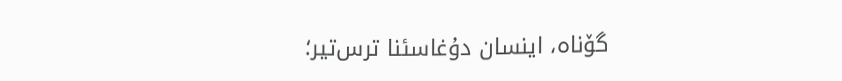گۆناە، اینسان دۇغاسئنا ترس‌تیر؛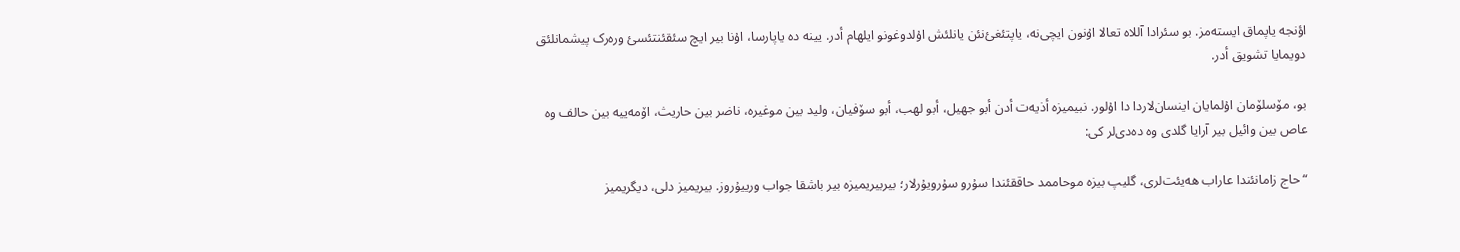اؤنجە یاپماق ایستەمز. بو سئرادا آللاە تعالا اۇنون ایچی‌نە، یاپتئغئ‌نئن یانلئش اۇلدوغونو ایلهام أدر. یینە دە یاپارسا، اۇنا بیر ایچ سئقئنتئسئ ورەرک پیشمانلئق دویمایا تشویق أدر.

بو، مۆسلۆمان اۇلمایان اینسان‌لاردا دا اۇلور. نبیمیزە أذیەت أدن أبو جهیل، أبو لهب، أبو سۆفیان، ولید بین موغیرە، ناضر بین حاریث، اۆمەییە بین حالف وە عاص بین وائیل بیر آرایا گلدی وە دەدی‌لر کی:

“حاج زامانئندا عاراب هەیئت‌لری، گلیپ بیزە موحاممد حاققئندا سۇرو سۇرویۇرلار؛ بیربیریمیزە بیر باشقا جواب ورییۇروز. بیریمیز دلی، دیگریمیز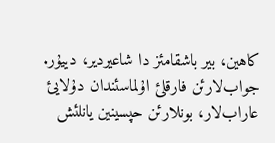کاهین، بیر باشقامئز دا شاعیردیر، دییۇر. جواب‌لارئن فارقلئ اۇلماسئندان دۇلایئ عاراب‌لار، بونلارئن حپسینین یانلئش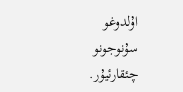اۇلدوغو سۇنوجونو چئقارئیۇر.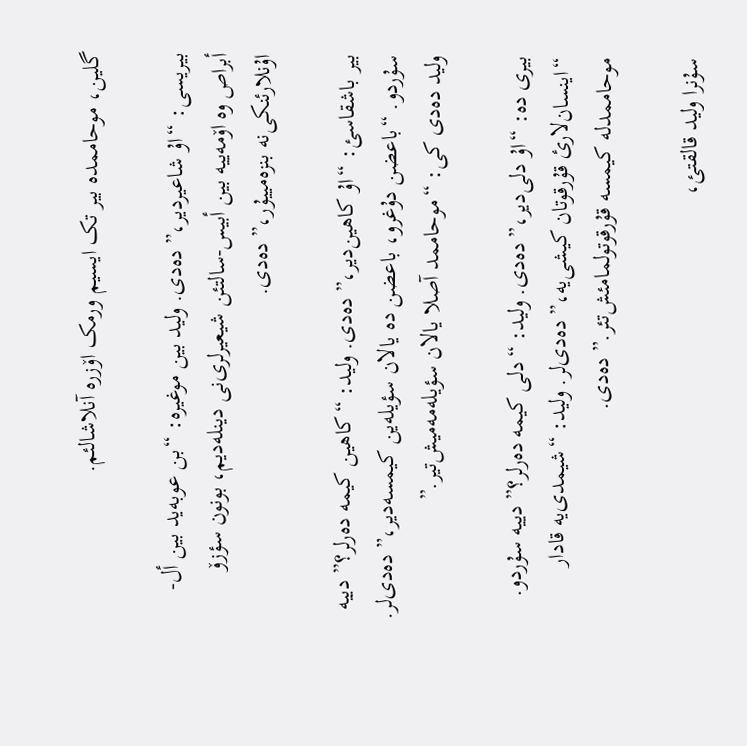گلین، موحاممدە بیر تک ایسیم ورمک اۆزرە آنلاشالئم.

بیریسی: “اۇ شاعیردیر،” دەدی. ولید بین موغیرە: “بن عوبەید بین أل-أبراص وە اۆمەییە بین أبیس-سالتئن شیعیرلری‌نی دینلەدیم، بونون سؤزۆ اۇنلارئنکی‌نە بنزەمییۇر،” دەدی.

بیر باشقاسئ: “اۇ کاهین‌دیر،” دەدی. ولید: “کاهین کیمە دەرلر؟” دییە سۇردو. “باعضن دۇغرو، باعضن دە یالان سؤیلەین کیمسەدیر،” دەدی‌لر. ولید دەدی کی: “موحاممد آصلا یالان سؤیلەمەمیش‌تیر.”

بیری دە: “اۇ دلی‌دیر،” دەدی. ولید: “دلی کیمە دەرلر؟” دییە سۇردو. “اینسان‌لارئ قۇرقوتان کیشی‌یە،” دەدی‌لر. ولید: “شیمدی‌یە قادار موحاممدلە کیمسە قۇرقوتولمامئش‌تئر.” دەدی.

سۇنرا ولید قالقتئ،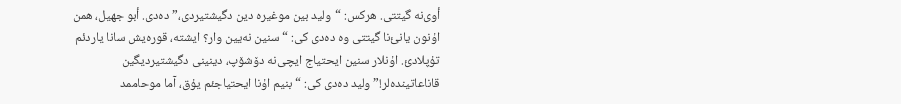أوی‌نە گیتتی. هرکس: “ولید بین موغیرە دین دگیشتیردی،” دەدی. أبو جهیل، همن اۇنون یانئ‌نا گیتتی وە دەدی کی: “سنین نەیین وار؟ ایشتە، قورەیش سانا یاردئم تۇپلادئ. اۇنلار سنین ایحتیاج ایچی‌نە دۆشۆپ، دینینی دگیشتیردیگین قاناعاتیندەلر!” ولید دەدی کی: “بنیم اۇنا ایحتیاجئم یۇق، آما موحاممد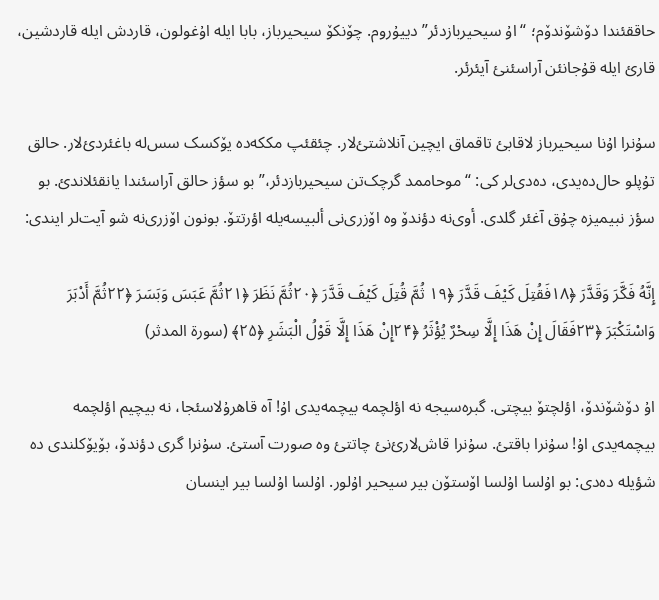حاققئندا دۆشۆندۆم؛ “اۇ سیحیربازدئر” دییۇروم. چۆنکۆ سیحیرباز، بابا ایلە اۇغولون، قاردش ایلە قاردشین، قارئ ایلە قۇجانئن آراسئنئ آیئرئر.

سۇنرا اۇنا سیحیرباز لاقابئ تاقماق ایچین آنلاشتئ‌لار. چئقئپ مککەدە یۆکسک سس‌لە باغئردئ‌لار. حالق تۇپلو حال‌دەیدی، دەدی‌لر کی: “موحاممد گرچک‌تن سیحیربازدئر،” بو سؤز حالق آراسئندا یانقئلاندئ. بو سؤز نبیمیزە چۇق آغئر گلدی. أوی‌نە دؤندۆ وە اۆزری‌نی ألبیسەیلە اؤرتتۆ. بونون اۆزری‌نە شو آیت‌لر ایندی:

إِنَّهُ فَكَّرَ وَقَدَّرَ ﴿۱۸فَقُتِلَ كَيْفَ قَدَّرَ ﴿۱۹ ثُمَّ قُتِلَ كَيْفَ قَدَّرَ ﴿۲۰ثُمَّ نَظَرَ ﴿۲۱ثُمَّ عَبَسَ وَبَسَرَ ﴿۲۲ثُمَّ أَدْبَرَ وَاسْتَكْبَرَ ﴿۲۳فَقَالَ إِنْ هَذَا إِلَّا سِحْرٌ يُؤْثَرُ ﴿۲۴إِنْ هَذَا إِلَّا قَوْلُ الْبَشَرِ ﴿۲۵﴾ (سورة المدثر)

اۇ دۆشۆندۆ، اؤلچتۆ بیچتی. گبرەسیجە نە اؤلچمە بیچمەیدی اۇ! آە قاهرۇلاسئجا، نە بیچیم اؤلچمە بیچمەیدی اۇ! سۇنرا باقتئ. سۇنرا قاش‌لارئ‌نئ چاتتئ وە صورت آستئ. سۇنرا گری دؤندۆ، بۆیۆکلندی دە شؤیلە دەدی: بو اۇلسا اۇلسا اۆستۆن بیر سیحیر اۇلور. اۇلسا اۇلسا بیر اینسان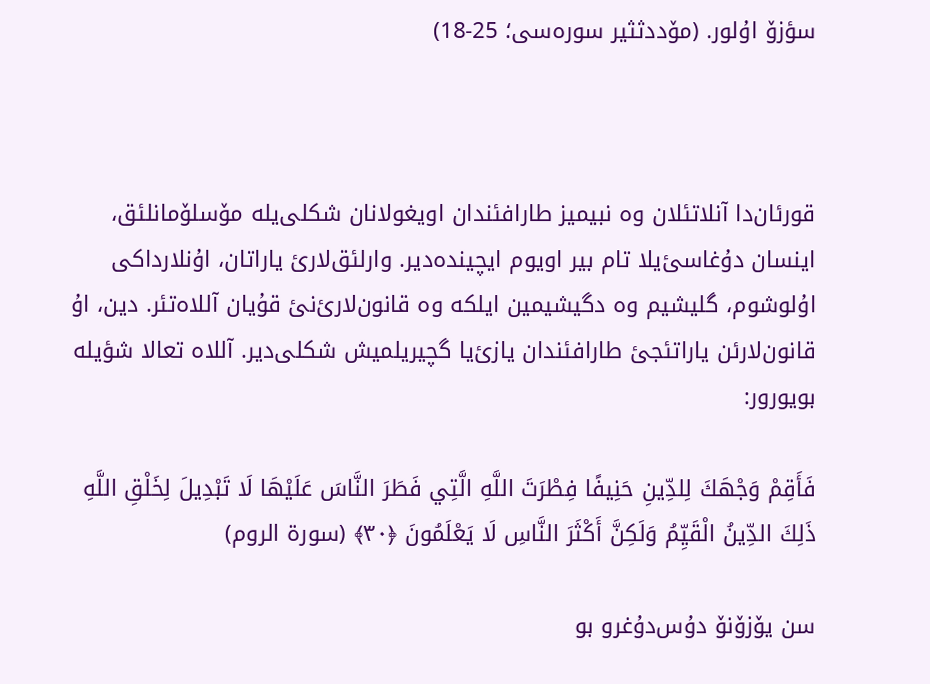سؤزۆ اۇلور. (مۆددثثیر سورەسی؛ 25-18)



قورئان‌دا آنلاتئلان وە نبیمیز طارافئندان اویغولانان شکلی‌یلە مۆسلۆمانلئق، اینسان دۇغاسئ‌یلا تام بیر اویوم ایچیندەدیر. وارلئق‌لارئ یاراتان، اۇنلارداکی اۇلوشوم، گلیشیم وە دگیشیمین ایلکە وە قانون‌لارئ‌نئ قۇیان آللاەتئر. دین، اۇ قانون‌لارئن یاراتئجئ طارافئندان یازئ‌یا گچیریلمیش شکلی‌دیر. آللاە تعالا شؤیلە بویورور:

فَأَقِمْ وَجْهَكَ لِلدِّينِ حَنِيفًا فِطْرَتَ اللَّهِ الَّتِي فَطَرَ النَّاسَ عَلَيْهَا لَا تَبْدِيلَ لِخَلْقِ اللَّهِ ذَلِكَ الدِّينُ الْقَيِّمُ وَلَكِنَّ أَكْثَرَ النَّاسِ لَا يَعْلَمُونَ ﴿۳۰﴾ (سورة الروم)

سن یۆزۆنۆ دۇس‌دۇغرو بو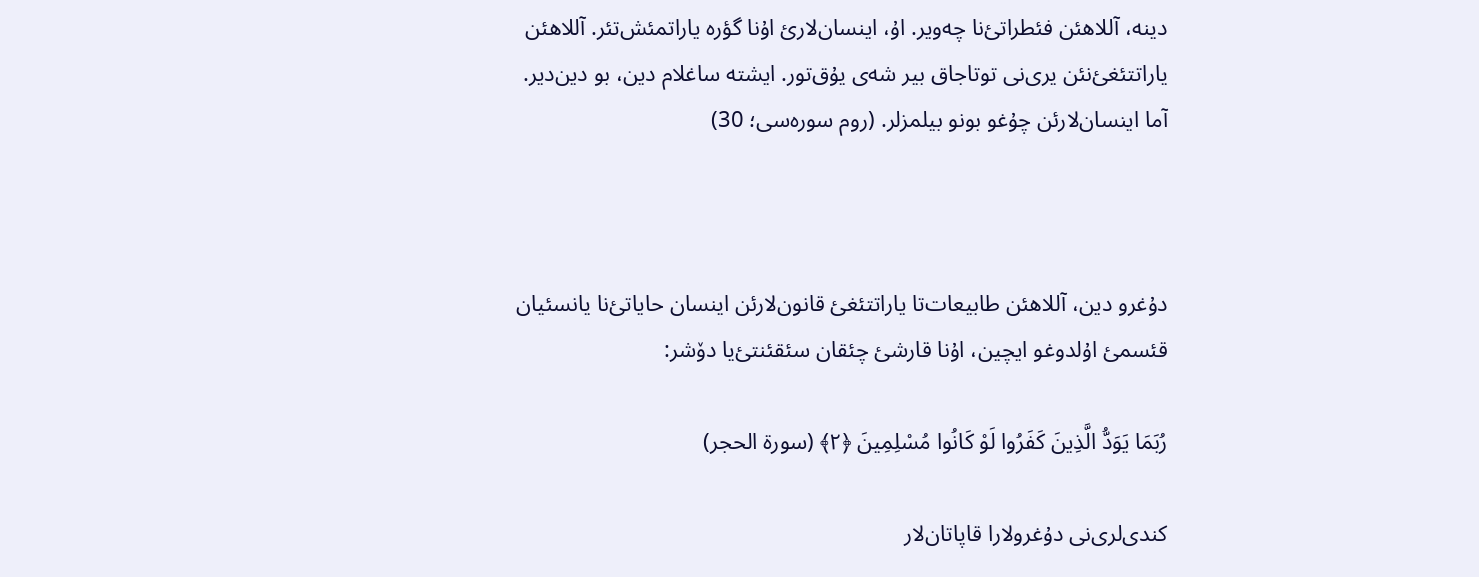دینە، آللاهئن فئطراتئ‌نا چەویر. اۇ، اینسان‌لارئ اۇنا گؤرە یاراتمئش‌تئر. آللاهئن یاراتتئغئ‌نئن یری‌نی توتاجاق بیر شەی یۇق‌تور. ایشتە ساغلام دین، بو دین‌دیر. آما اینسان‌لارئن چۇغو بونو بیلمزلر. (روم سورەسی؛ 30)



دۇغرو دین، آللاهئن طابیعات‌تا یاراتتئغئ قانون‌لارئن اینسان حایاتئ‌نا یانسئیان قئسمئ اۇلدوغو ایچین، اۇنا قارشئ چئقان سئقئنتئ‌یا دۆشر:

رُبَمَا يَوَدُّ الَّذِينَ كَفَرُوا لَوْ كَانُوا مُسْلِمِينَ ﴿۲﴾ (سورة الحجر)

کندی‌لری‌نی دۇغرولارا قاپاتان‌لار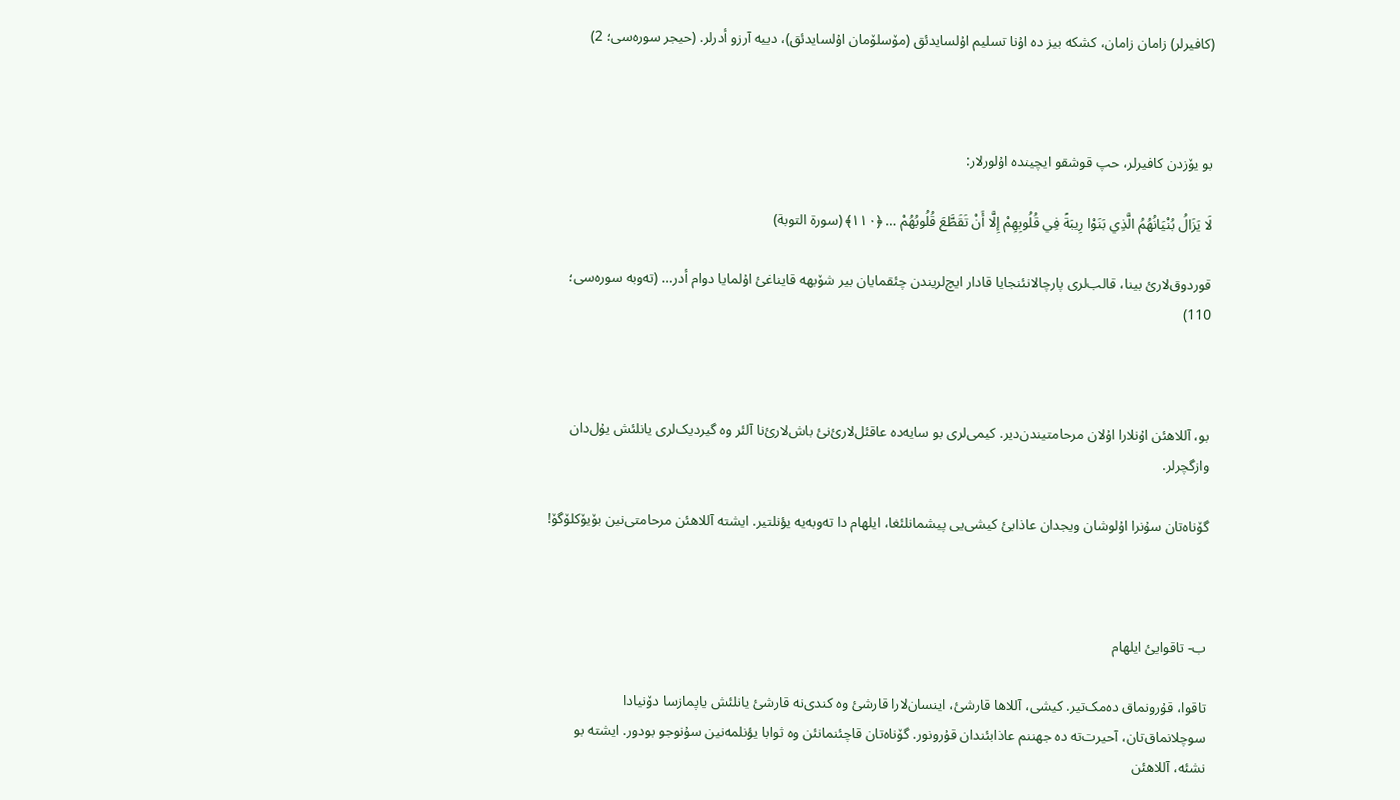(کافیرلر) زامان زامان، کشکە بیز دە اۇنا تسلیم اۇلسایدئق (مۆسلۆمان اۇلسایدئق)، دییە آرزو أدرلر. (حیجر سورەسی؛ 2)



بو یۆزدن کافیرلر، حپ قوشقو ایچیندە اۇلورلار:

لَا يَزَالُ بُنْيَانُهُمُ الَّذِي بَنَوْا رِيبَةً فِي قُلُوبِهِمْ إِلَّا أَنْ تَقَطَّعَ قُلُوبُهُمْ … ﴿۱۱۰﴾ (سورة التوبة)

قوردوق‌لارئ بینا، قالب‌لری پارچالانئنجایا قادار ایچ‌لریندن چئقمایان بیر شۆبهە قایناغئ اۇلمایا دوام أدر… (تەوبە سورەسی؛ 110)



بو، آللاهئن اۇنلارا اۇلان مرحامتیندن‌دیر. کیمی‌لری بو سایەدە عاقئل‌لارئ‌نئ باش‌لارئ‌نا آلئر وە گیردیک‌لری یانلئش یۇل‌دان وازگچرلر.

گۆناەتان سۇنرا اۇلوشان ویجدان عاذابئ کیشی‌یی پیشمانلئغا، ایلهام دا تەوبەیە یؤنلتیر. ایشتە آللاهئن مرحامتی‌نین بۆیۆکلۆگۆ!



ب- تاقوایئ ایلهام

تاقوا، قۇرونماق دەمک‌تیر. کیشی، آللاها قارشئ، اینسان‌لارا قارشئ وە کندی‌نە قارشئ یانلئش یاپمازسا دۆنیادا سوچلانماق‌تان، آحیرت‌تە دە جهننم عاذابئندان قۇرونور. گۆناەتان قاچئنمانئن وە ثوابا یؤنلمەنین سۇنوجو بودور. ایشتە بو نشئە، آللاهئن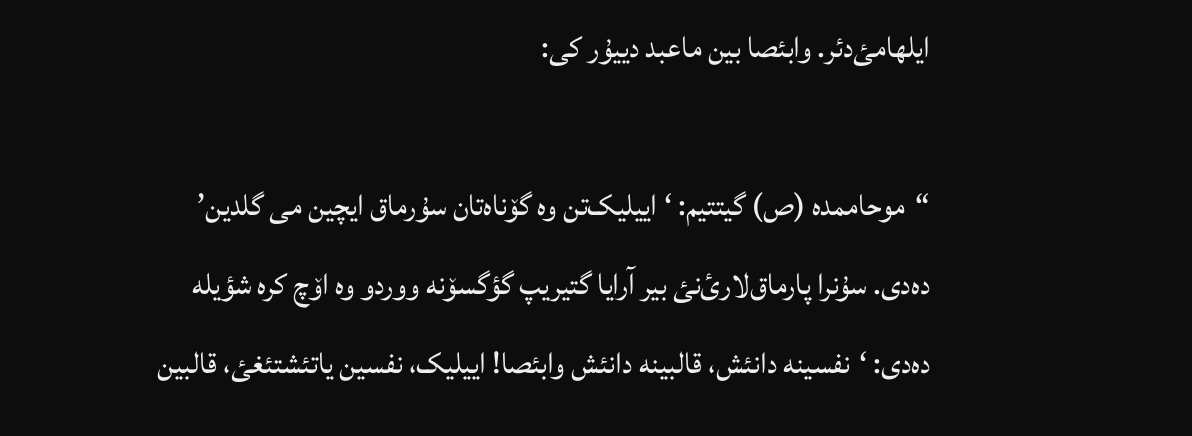ایلهامئ‌دئر. وابئصا بین ماعبد دییۇر کی:

“موحاممدە (ص) گیتتیم: ‘اییلیک‌تن وە گۆناەتان سۇرماق ایچین می گلدین’ دەدی. سۇنرا پارماق‌لارئ‌نئ بیر آرایا گتیریپ گؤگسۆنە ووردو وە اۆچ کرە شؤیلە دەدی: ‘نفسینە دانئش، قالبینە دانئش وابئصا! اییلیک، نفسین یاتئشتئغئ، قالبین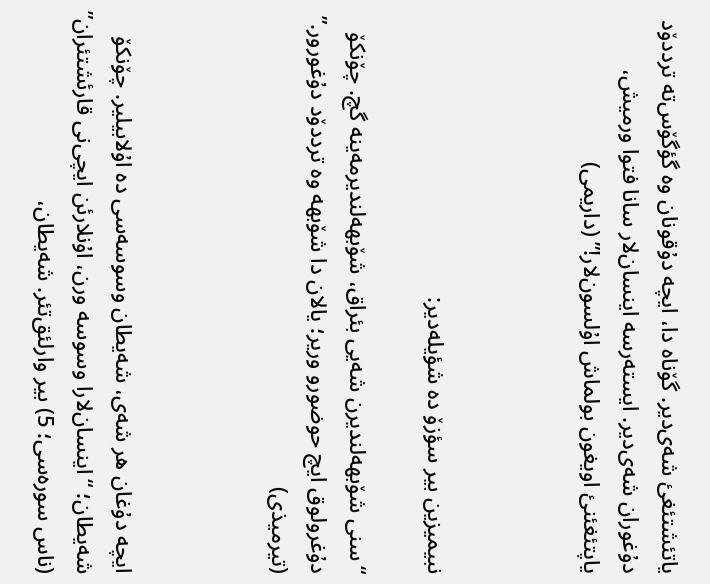یاتئشتئغئ شەی‌دیر. گۆناە دا، ایچە دۇقونان وە گؤگۆس‌تە ترددۆد دۇغوران شەی‌دیر. ایستەرسە اینسان‌لار سانا فتوا ورمیش، یاپتئغئنئ اویغون بولماش اۇلسون‌لار!” (داریمی)



نبیمیزین بیر سؤزۆ دە شؤیلەدیر:

“سنی شۆبهەلندیرن شەیی بئراق، شۆبهەلندیرمەینە گچ. چۆنکۆ دۇغرولوق ایچ حوضورو وریر؛ یالان دا شۆبهە وە ترددۆد دۇغورور.” (تیرمیذی)



ایچە دۇغان هر شەی، شەیطان وسوسەسی دە اۇلابیلیر. چۆنکۆ شەیطان؛ “اینسان‌لارا وسوسە ورن، اۇنلارئن ایچی‌نی قارئشتئران” (ناس سورەسی؛ 5) بیر وارلئق‌تئر. شەیطان،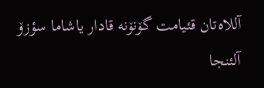آللاەتان قئیامت گۆنۆنە قادار یاشاما سؤزۆ آلئنجا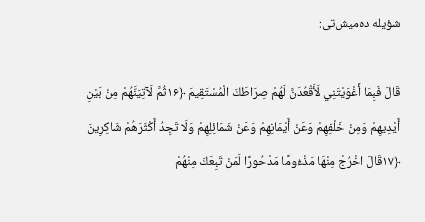شؤیلە دەمیش‌تی:

قَالَ فَبِمَا أَغْوَيْتَنِي لَأَقْعُدَنَّ لَهُمْ صِرَاطَكَ الْمُسْتَقِيمَ ﴿۱۶ثُمَّ لَآتِيَنَّهُمْ مِنْ بَيْنِ أَيْدِيهِمْ وَمِنْ خَلْفِهِمْ وَعَنْ أَيْمَانِهِمْ وَعَنْ شَمَائِلِهِمْ وَلَا تَجِدُ أَكْثَرَهُمْ شَاكِرِينَ ﴿۱۷قَالَ اخْرُجْ مِنْهَا مَذْءُومًا مَدْحُورًا لَمَنْ تَبِعَكَ مِنْهُمْ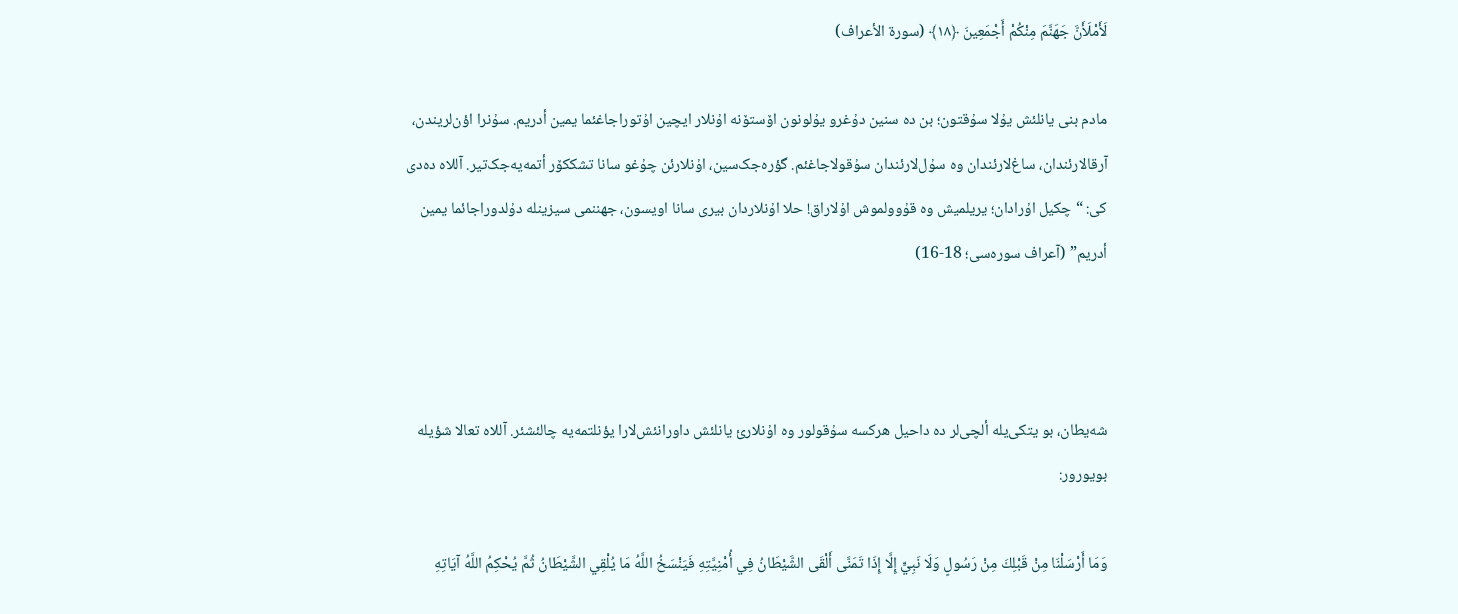لَأَمْلَأَنَّ جَهَنَّمَ مِنْكُمْ أَجْمَعِينَ ﴿۱۸﴾ (سورة الأعراف)

مادم بنی یانلئش یۇلا سۇقتون؛ بن دە سنین دۇغرو یۇلونون اۆستۆنە اۇنلار ایچین اۇتوراجاغئما یمین أدریم. سۇنرا اؤن‌لریندن، آرقالارئندان، ساغ‌لارئندان وە سۇل‌لارئندان سۇقولاجاغئم. گؤرەجک‌سین، اۇنلارئن چۇغو سانا تشککۆر أتمەیەجک‌تیر. آللاە دەدی کی: “چکیل اۇرادان؛ یریلمیش وە قۇوولموش اۇلاراق! حلا اۇنلاردان بیری سانا اویسون، جهننمی سیزینلە دۇلدوراجا‌ئما یمین أدریم” (آعراف سورەسی؛ 18-16)



شەیطان، بو یتکی‌یلە ألچی‌لر دە داحیل هرکسە سۇقولور وە اۇنلارئ یانلئش داورانئش‌لارا یؤنلتمەیە چالئشئر. آللاە تعالا شؤیلە بویورور:

وَمَا أَرْسَلْنَا مِنْ قَبْلِكَ مِنْ رَسُولٍ وَلَا نَبِيٍّ إِلَّا إِذَا تَمَنَّى أَلْقَى الشَّيْطَانُ فِي أُمْنِيَّتِهِ فَيَنْسَخُ اللَّهُ مَا يُلْقِي الشَّيْطَانُ ثُمَّ يُحْكِمُ اللَّهُ آيَاتِهِ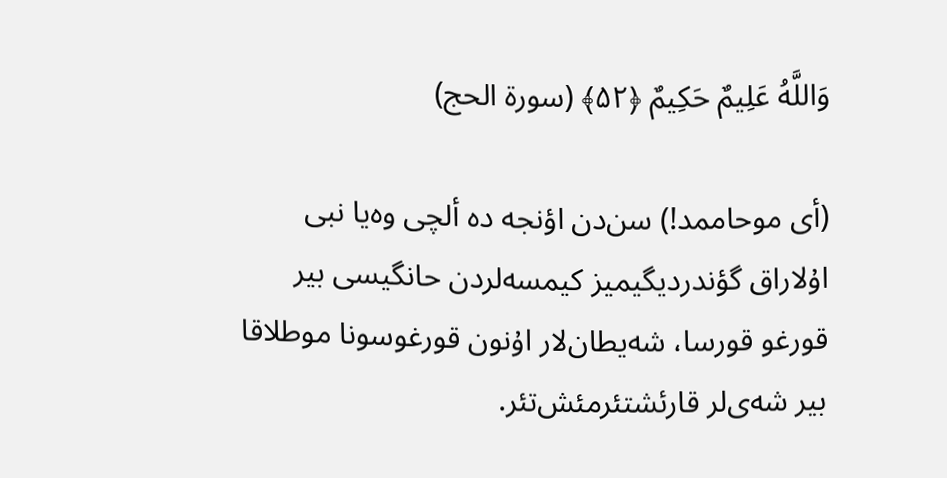وَاللَّهُ عَلِيمٌ حَكِيمٌ ﴿۵۲﴾ (سورة الحج)

(أی موحاممد!) سن‌دن اؤنجە دە ألچی وەیا نبی اۇلاراق گؤندردیگیمیز کیمسەلردن حانگیسی بیر قورغو قورسا، شەیطان‌لار اۇنون قورغوسونا موطلاقا بیر شەی‌لر قارئشتئرمئش‌تئر.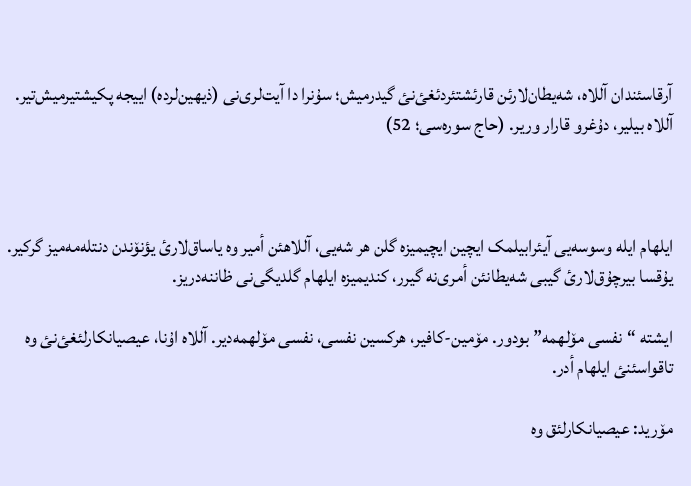آرقاسئندان آللاە، شەیطان‌لارئن قارئشتئردئغئ‌نئ گیدرمیش؛ سۇنرا دا آیت‌لری‌نی (ذیهین‌لردە) اییجە پکیشتیرمیش‌تیر. آللاە بیلیر، دۇغرو قارار وریر. (حاج سورەسی؛ 52)



ایلهام ایلە وسوسەیی آیئرابیلمک ایچین ایچیمیزە گلن هر شەیی، آللاهئن أمیر وە یاساق‌لارئ یؤنۆندن دنتلەمەمیز گرکیر. یۇقسا بیرچۇق‌لارئ گیبی شەیطانئن أمری‌نە گیرر، کندیمیزە ایلهام گلدیگی‌نی ظاننەدریز.

ایشتە “نفسی مۆلهمە” بودور. مۆمین-کافیر، هرکسین نفسی، نفسی مۆلهمەدیر. آللاە اۇنا، عیصیانکارلئغئ‌نئ وە تاقواسئنئ ایلهام أدر.

مۆرید: عیصیانکارلئق وە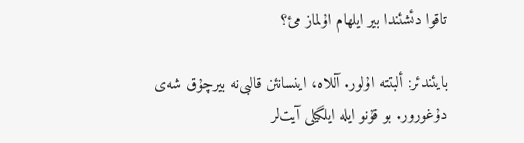تاقوا دئشئندا بیر ایلهام اۇلماز مئ؟

بایئندئر: ألبتتە اۇلور. آللاە، اینسانئن قالبی‌نە بیرچۇق شەی دۇغورور. بو قۇنو ایلە ایلگیلی آیت‌لر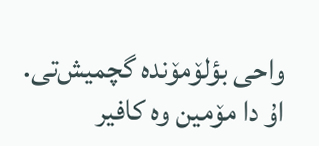واحی بؤلۆمۆندە گچمیش‌تی. اۇ دا مۆمین وە کافیر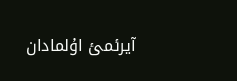آیرئمئ اۇلمادان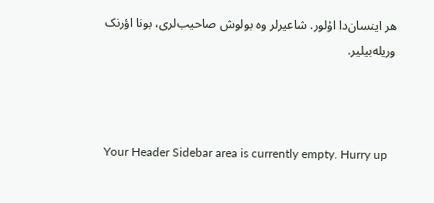هر اینسان‌دا اۇلور. شاعیرلر وە بولوش صاحیب‌لری، بونا اؤرنک وریلەبیلیر.



Your Header Sidebar area is currently empty. Hurry up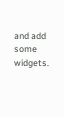and add some widgets.